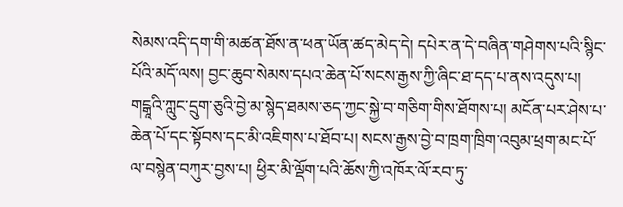སེམས་འདི་དག་གི་མཚན་ཐོས་ན་ཕན་ཡོན་ཚད་མེད་དེ། དཔེར་ན་དེ་བཞིན་གཤེགས་པའི་སྙིང་པོའི་མདོ་ལས། བྱང་ཆུབ་སེམས་དཔའ་ཆེན་པོ་སངས་རྒྱས་ཀྱི་ཞིང་ཐ་དད་པ་ནས་འདུས་པ། གངྒཱའི་ཀླུང་དྲུག་ཅུའི་བྱེ་མ་སྙེད་ཐམས་ཅད་ཀྱང་སྐྱེ་བ་གཅིག་གིས་ཐོགས་པ། མངོན་པར་ཤེས་པ་ཆེན་པོ་དང་སྟོབས་དང་མི་འཇིགས་པ་ཐོབ་པ། སངས་རྒྱས་བྱེ་བ་ཁྲག་ཁྲིག་འབུམ་ཕྲག་མང་པོ་ལ་བསྙེན་བཀུར་བྱས་པ། ཕྱིར་མི་ལྡོག་པའི་ཆོས་ཀྱི་འཁོར་ལོ་རབ་ཏུ་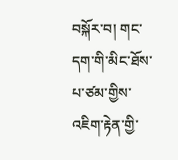བསྐོར་བ། གང་དག་གི་མིང་ཐོས་པ་ཙམ་གྱིས་འཇིག་རྟེན་གྱི་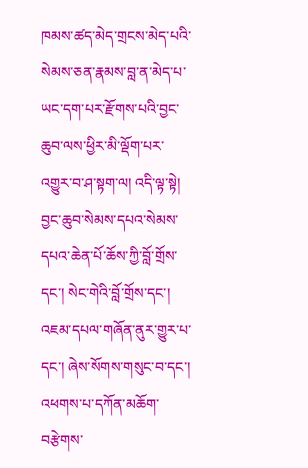ཁམས་ཚད་མེད་གྲངས་མེད་པའི་སེམས་ཅན་རྣམས་བླ་ན་མེད་པ་ཡང་དག་པར་རྫོགས་པའི་བྱང་ཆུབ་ལས་ཕྱིར་མི་ལྡོག་པར་འགྱུར་བ་ཤ་སྟག་ལ། འདི་ལྟ་སྟེ། བྱང་ཆུབ་སེམས་དཔའ་སེམས་དཔའ་ཆེན་པོ་ཆོས་ཀྱི་བློ་གྲོས་དང་། སེང་གེའི་བློ་གྲོས་དང་། འཇམ་དཔལ་གཞོན་ནུར་གྱུར་པ་དང་། ཞེས་སོགས་གསུང་བ་དང་། འཕགས་པ་དཀོན་མཆོག་བརྩེགས་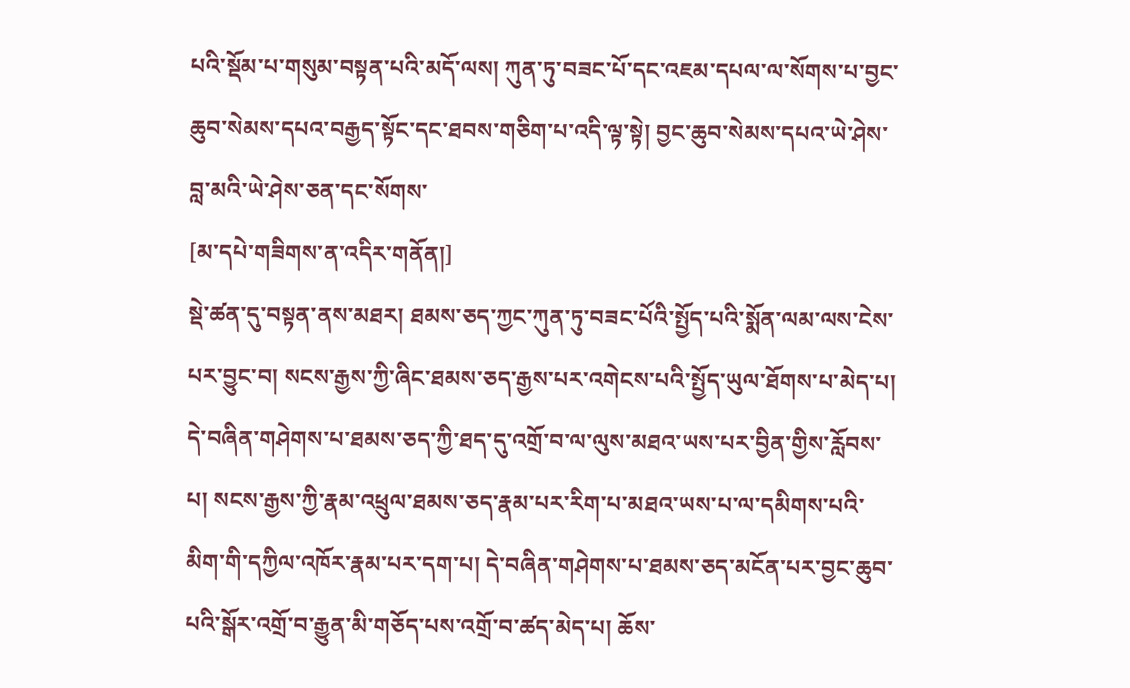པའི་སྡོམ་པ་གསུམ་བསྟན་པའི་མདོ་ལས། ཀུན་ཏུ་བཟང་པོ་དང་འཇམ་དཔལ་ལ་སོགས་པ་བྱང་ཆུབ་སེམས་དཔའ་བརྒྱད་སྟོང་དང་ཐབས་གཅིག་པ་འདི་ལྟ་སྟེ། བྱང་ཆུབ་སེམས་དཔའ་ཡེ་ཤེས་བླ་མའི་ཡེ་ཤེས་ཅན་དང་སོགས་
[མ་དཔེ་གཟིགས་ན་འདིར་གནོན།]
སྡེ་ཚན་དུ་བསྟན་ནས་མཐར། ཐམས་ཅད་ཀྱང་ཀུན་ཏུ་བཟང་པོའི་སྤྱོད་པའི་སྨོན་ལམ་ལས་ངེས་པར་བྱུང་བ། སངས་རྒྱས་ཀྱི་ཞིང་ཐམས་ཅད་རྒྱས་པར་འགེངས་པའི་སྤྱོད་ཡུལ་ཐོགས་པ་མེད་པ། དེ་བཞིན་གཤེགས་པ་ཐམས་ཅད་ཀྱི་ཐད་དུ་འགྲོ་བ་ལ་ལུས་མཐའ་ཡས་པར་བྱིན་གྱིས་རློབས་པ། སངས་རྒྱས་ཀྱི་རྣམ་འཕྲུལ་ཐམས་ཅད་རྣམ་པར་རིག་པ་མཐའ་ཡས་པ་ལ་དམིགས་པའི་མིག་གི་དཀྱིལ་འཁོར་རྣམ་པར་དག་པ། དེ་བཞིན་གཤེགས་པ་ཐམས་ཅད་མངོན་པར་བྱང་ཆུབ་པའི་སྒོར་འགྲོ་བ་རྒྱུན་མི་གཅོད་པས་འགྲོ་བ་ཚད་མེད་པ། ཆོས་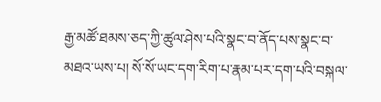རྒྱ་མཚོ་ཐམས་ཅད་ཀྱི་ཚུལ་ཤེས་པའི་སྣང་བ་ནོད་པས་སྣང་བ་མཐའ་ཡས་པ། སོ་སོ་ཡང་དག་རིག་པ་རྣམ་པར་དག་པའི་བསྐལ་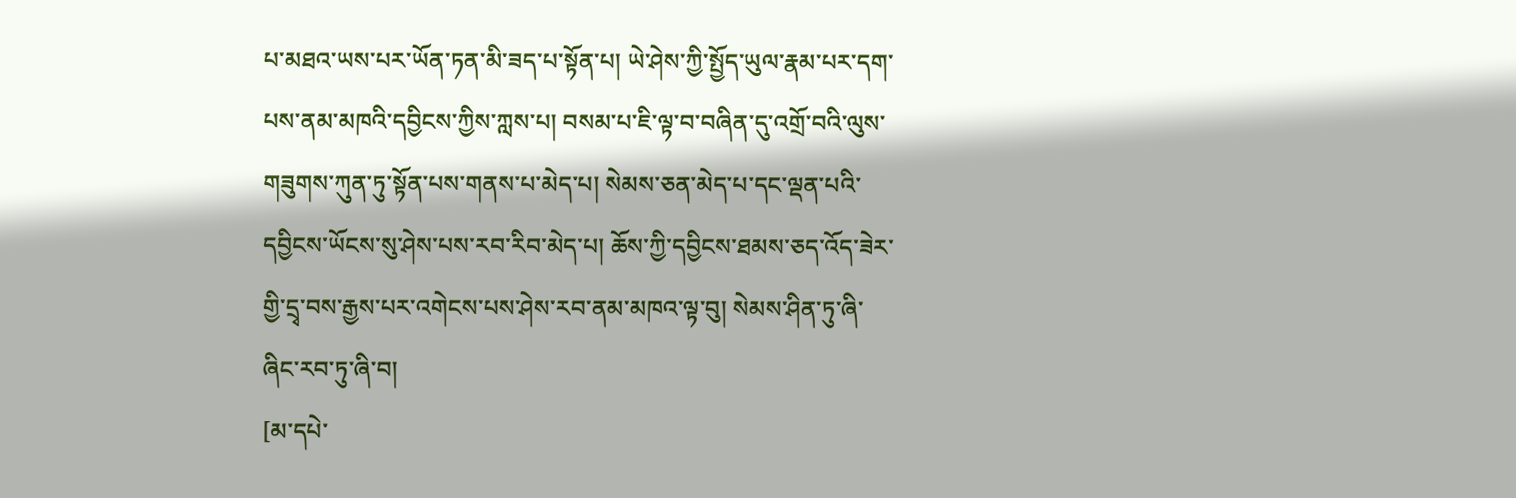པ་མཐའ་ཡས་པར་ཡོན་ཏན་མི་ཟད་པ་སྟོན་པ། ཡེ་ཤེས་ཀྱི་སྤྱོད་ཡུལ་རྣམ་པར་དག་པས་ནམ་མཁའི་དབྱིངས་ཀྱིས་ཀླས་པ། བསམ་པ་ཇི་ལྟ་བ་བཞིན་དུ་འགྲོ་བའི་ལུས་གཟུགས་ཀུན་ཏུ་སྟོན་པས་གནས་པ་མེད་པ། སེམས་ཅན་མེད་པ་དང་ལྡན་པའི་དབྱིངས་ཡོངས་སུ་ཤེས་པས་རབ་རིབ་མེད་པ། ཆོས་ཀྱི་དབྱིངས་ཐམས་ཅད་འོད་ཟེར་གྱི་དྲྭ་བས་རྒྱས་པར་འགེངས་པས་ཤེས་རབ་ནམ་མཁའ་ལྟ་བུ། སེམས་ཤིན་ཏུ་ཞི་ཞིང་རབ་ཏུ་ཞི་བ།
[མ་དཔེ་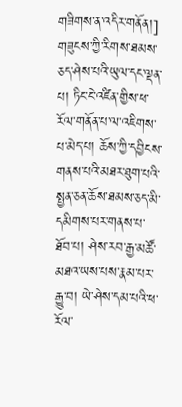གཟིགས་ན་འདིར་གནོན།]
གཟུངས་ཀྱི་རིགས་ཐམས་ཅད་ཤེས་པའི་ཡུལ་དང་ལྡན་པ། ཏིང་ངེ་འཛིན་གྱིས་ཕ་རོལ་གནོན་པ་ལ་འཇིགས་པ་མེད་པ། ཆོས་ཀྱི་དབྱིངས་གནས་པའི་མཐར་ཐུག་པའི་སྤྱན་ཅན་ཆོས་ཐམས་ཅད་མི་དམིགས་པར་གནས་པ་ཐོབ་པ། ཤེས་རབ་རྒྱ་མཚོ་མཐའ་ཡས་པས་རྣམ་པར་རྒྱུ་བ། ཡེ་ཤེས་དམ་པའི་ཕ་རོལ་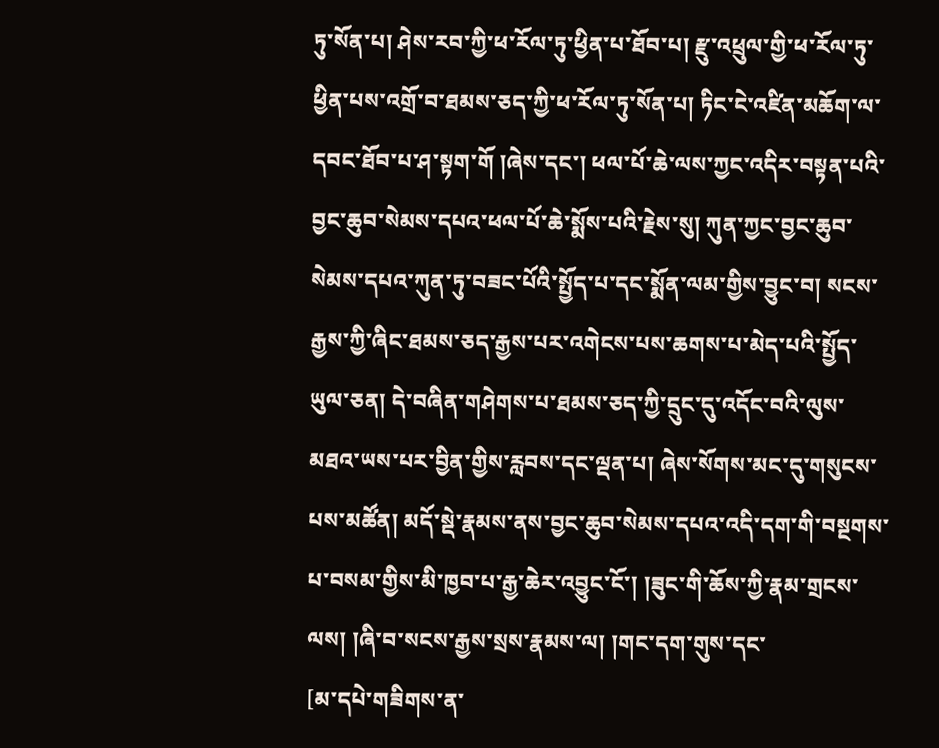ཏུ་སོན་པ། ཤེས་རབ་ཀྱི་ཕ་རོལ་ཏུ་ཕྱིན་པ་ཐོབ་པ། རྫུ་འཕྲུལ་གྱི་ཕ་རོལ་ཏུ་ཕྱིན་པས་འགྲོ་བ་ཐམས་ཅད་ཀྱི་ཕ་རོལ་ཏུ་སོན་པ། ཏིང་ངེ་འཛིན་མཆོག་ལ་དབང་ཐོབ་པ་ཤ་སྟག་གོ །ཞེས་དང་། ཕལ་པོ་ཆེ་ལས་ཀྱང་འདིར་བསྟན་པའི་བྱང་ཆུབ་སེམས་དཔའ་ཕལ་པོ་ཆེ་སྨོས་པའི་རྗེས་སུ། ཀུན་ཀྱང་བྱང་ཆུབ་སེམས་དཔའ་ཀུན་ཏུ་བཟང་པོའི་སྤྱོད་པ་དང་སྨོན་ལམ་གྱིས་བྱུང་བ། སངས་རྒྱས་ཀྱི་ཞིང་ཐམས་ཅད་རྒྱས་པར་འགེངས་པས་ཆགས་པ་མེད་པའི་སྤྱོད་ཡུལ་ཅན། དེ་བཞིན་གཤེགས་པ་ཐམས་ཅད་ཀྱི་དྲུང་དུ་འདོང་བའི་ལུས་མཐའ་ཡས་པར་བྱིན་གྱིས་རླབས་དང་ལྡན་པ། ཞེས་སོགས་མང་དུ་གསུངས་པས་མཚོན། མདོ་སྡེ་རྣམས་ནས་བྱང་ཆུབ་སེམས་དཔའ་འདི་དག་གི་བསྔགས་པ་བསམ་གྱིས་མི་ཁྱབ་པ་རྒྱ་ཆེར་འབྱུང་ངོ་། །ཟུང་གི་ཆོས་ཀྱི་རྣམ་གྲངས་ལས། །ཞི་བ་སངས་རྒྱས་སྲས་རྣམས་ལ། །གང་དག་གུས་དང་
[མ་དཔེ་གཟིགས་ན་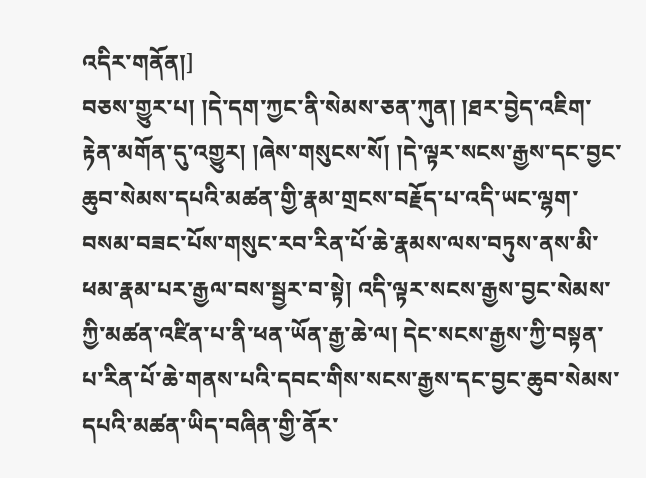འདིར་གནོན།]
བཅས་གྱུར་པ། །དེ་དག་ཀྱང་ནི་སེམས་ཅན་ཀུན། །ཐར་བྱེད་འཇིག་རྟེན་མགོན་དུ་འགྱུར། །ཞེས་གསུངས་སོ། །དེ་ལྟར་སངས་རྒྱས་དང་བྱང་ཆུབ་སེམས་དཔའི་མཚན་གྱི་རྣམ་གྲངས་བརྗོད་པ་འདི་ཡང་ལྷག་བསམ་བཟང་པོས་གསུང་རབ་རིན་པོ་ཆེ་རྣམས་ལས་བཏུས་ནས་མི་ཕམ་རྣམ་པར་རྒྱལ་བས་སྦྱར་བ་སྟེ། འདི་ལྟར་སངས་རྒྱས་བྱང་སེམས་ཀྱི་མཚན་འཛིན་པ་ནི་ཕན་ཡོན་རྒྱ་ཆེ་ལ། དེང་སངས་རྒྱས་ཀྱི་བསྟན་པ་རིན་པོ་ཆེ་གནས་པའི་དབང་གིས་སངས་རྒྱས་དང་བྱང་ཆུབ་སེམས་དཔའི་མཚན་ཡིད་བཞིན་གྱི་ནོར་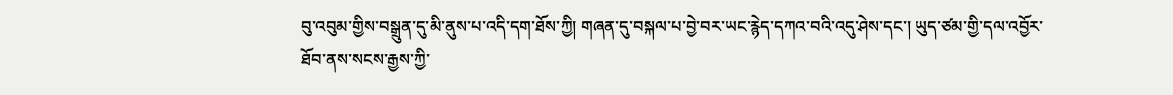བུ་འབུམ་གྱིས་བསྒྲུན་དུ་མི་ནུས་པ་འདི་དག་ཐོས་ཀྱི། གཞན་དུ་བསྐལ་པ་བྱེ་བར་ཡང་རྙེད་དཀའ་བའི་འདུ་ཤེས་དང་། ཡུད་ཙམ་གྱི་དལ་འབྱོར་ཐོབ་ནས་སངས་རྒྱས་ཀྱི་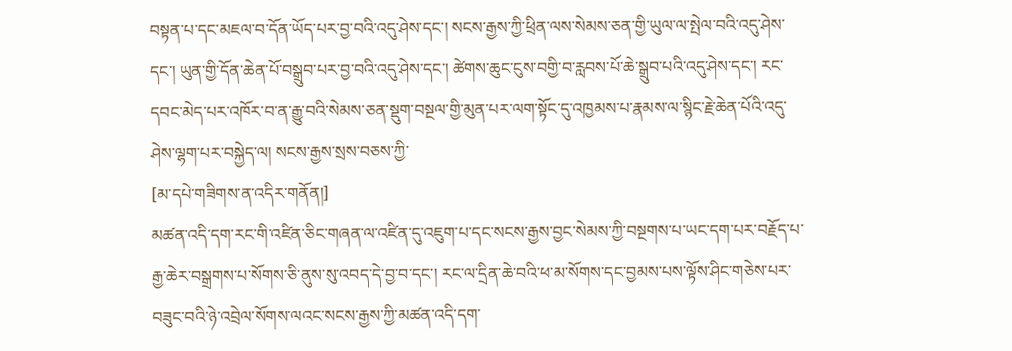བསྟན་པ་དང་མཇལ་བ་དོན་ཡོད་པར་བྱ་བའི་འདུ་ཤེས་དང་། སངས་རྒྱས་ཀྱི་ཕྲིན་ལས་སེམས་ཅན་གྱི་ཡུལ་ལ་སྤེལ་བའི་འདུ་ཤེས་དང་། ཡུན་གྱི་དོན་ཆེན་པོ་བསྒྲུབ་པར་བྱ་བའི་འདུ་ཤེས་དང་། ཚེགས་ཆུང་ངུས་བགྱི་བ་རླབས་པོ་ཆེ་སྒྲུབ་པའི་འདུ་ཤེས་དང་། རང་དབང་མེད་པར་འཁོར་བ་ན་རྒྱུ་བའི་སེམས་ཅན་སྡུག་བསྔལ་གྱི་མུན་པར་ལག་སྟོང་དུ་འཁྱམས་པ་རྣམས་ལ་སྙིང་རྗེ་ཆེན་པོའི་འདུ་ཤེས་ལྷག་པར་བསྐྱེད་ལ། སངས་རྒྱས་སྲས་བཅས་ཀྱི་
[མ་དཔེ་གཟིགས་ན་འདིར་གནོན།]
མཚན་འདི་དག་རང་གི་འཛིན་ཅིང་གཞན་ལ་འཛིན་དུ་འཇུག་པ་དང་སངས་རྒྱས་བྱང་སེམས་ཀྱི་བསྔགས་པ་ཡང་དག་པར་བརྗོད་པ་རྒྱ་ཆེར་བསྒྲགས་པ་སོགས་ཅི་ནུས་སུ་འབད་དེ་བྱ་བ་དང་། རང་ལ་དྲིན་ཆེ་བའི་ཕ་མ་སོགས་དང་བྱམས་པས་ལྟོས་ཤིང་གཅེས་པར་བཟུང་བའི་ཉེ་འབྲེལ་སོགས་ལའང་སངས་རྒྱས་ཀྱི་མཚན་འདི་དག་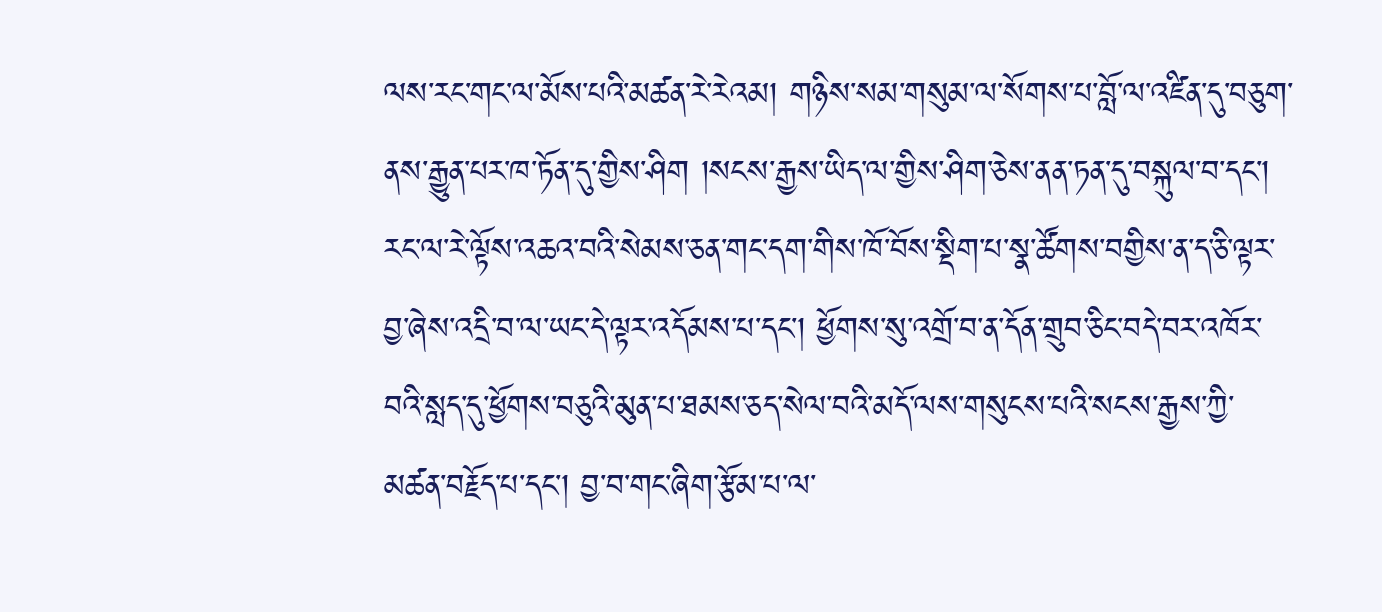ལས་རང་གང་ལ་མོས་པའི་མཚན་རེ་རེའམ། གཉིས་སམ་གསུམ་ལ་སོགས་པ་བློ་ལ་འཛིན་དུ་བཅུག་ནས་རྒྱུན་པར་ཁ་ཏོན་དུ་གྱིས་ཤིག །སངས་རྒྱས་ཡིད་ལ་གྱིས་ཤིག་ཅེས་ནན་ཏན་དུ་བསྐུལ་བ་དང་། རང་ལ་རེ་ལྟོས་འཆའ་བའི་སེམས་ཅན་གང་དག་གིས་ཁོ་བོས་སྡིག་པ་སྣ་ཚོགས་བགྱིས་ན་ད་ཅི་ལྟར་བྱ་ཞེས་འདྲི་བ་ལ་ཡང་དེ་ལྟར་འདོམས་པ་དང་། ཕྱོགས་སུ་འགྲོ་བ་ན་དོན་གྲུབ་ཅིང་བདེ་བར་འཁོར་བའི་སླད་དུ་ཕྱོགས་བཅུའི་མུན་པ་ཐམས་ཅད་སེལ་བའི་མདོ་ལས་གསུངས་པའི་སངས་རྒྱས་ཀྱི་མཚན་བརྗོད་པ་དང་། བྱ་བ་གང་ཞིག་རྩོམ་པ་ལ་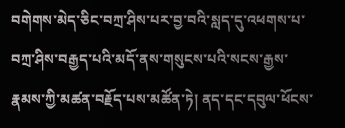བགེགས་མེད་ཅིང་བཀྲ་ཤིས་པར་བྱ་བའི་སླད་དུ་འཕགས་པ་བཀྲ་ཤིས་བརྒྱད་པའི་མདོ་ནས་གསུངས་པའི་སངས་རྒྱས་རྣམས་ཀྱི་མཚན་བརྗོད་པས་མཚོན་ཏེ། ནད་དང་དབུལ་ཕོངས་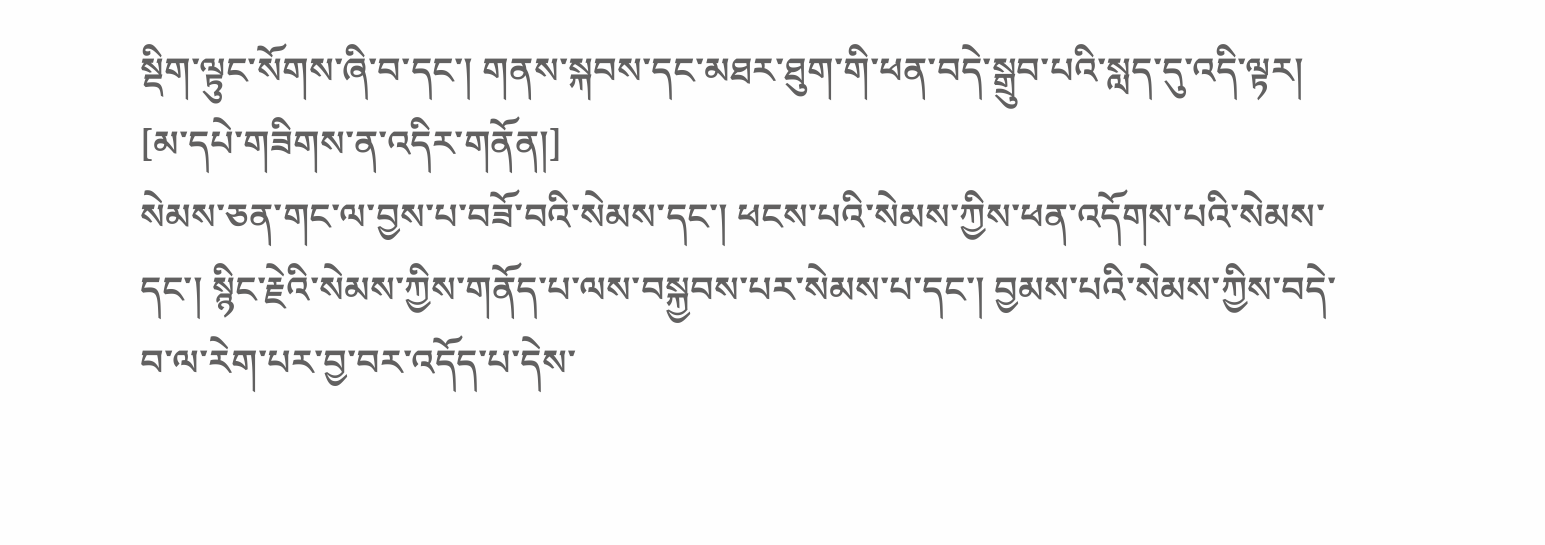སྡིག་ལྟུང་སོགས་ཞི་བ་དང་། གནས་སྐབས་དང་མཐར་ཐུག་གི་ཕན་བདེ་སྒྲུབ་པའི་སླད་དུ་འདི་ལྟར།
[མ་དཔེ་གཟིགས་ན་འདིར་གནོན།]
སེམས་ཅན་གང་ལ་བྱས་པ་བཟོ་བའི་སེམས་དང་། ཕངས་པའི་སེམས་ཀྱིས་ཕན་འདོགས་པའི་སེམས་དང་། སྙིང་རྗེའི་སེམས་ཀྱིས་གནོད་པ་ལས་བསྐྱབས་པར་སེམས་པ་དང་། བྱམས་པའི་སེམས་ཀྱིས་བདེ་བ་ལ་རེག་པར་བྱ་བར་འདོད་པ་དེས་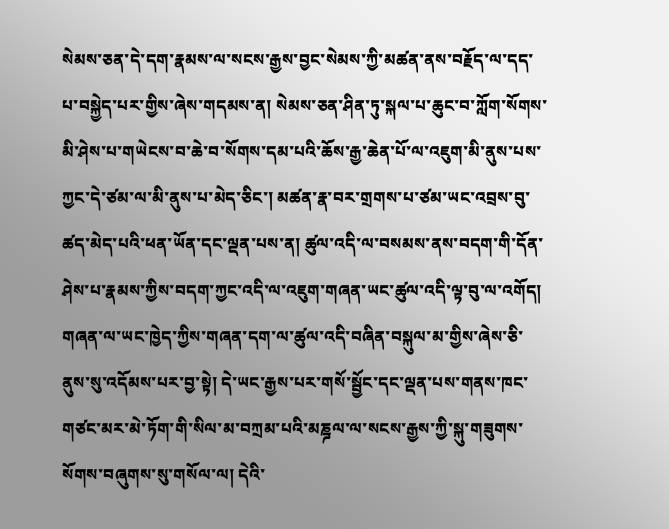སེམས་ཅན་དེ་དག་རྣམས་ལ་སངས་རྒྱས་བྱང་སེམས་ཀྱི་མཚན་ནས་བརྗོད་ལ་དད་པ་བསྐྱེད་པར་གྱིས་ཞེས་གདམས་ན། སེམས་ཅན་ཤིན་ཏུ་སྐལ་པ་ཆུང་བ་ཀློག་སོགས་མི་ཤེས་པ་གཡེངས་བ་ཆེ་བ་སོགས་དམ་པའི་ཆོས་རྒྱ་ཆེན་པོ་ལ་འཇུག་མི་ནུས་པས་ཀྱང་དེ་ཙམ་ལ་མི་ནུས་པ་མེད་ཅིང་། མཚན་རྣ་བར་གྲགས་པ་ཙམ་ཡང་འབྲས་བུ་ཚད་མེད་པའི་ཕན་ཡོན་དང་ལྡན་པས་ན། ཚུལ་འདི་ལ་བསམས་ནས་བདག་གི་དོན་ཤེས་པ་རྣམས་ཀྱིས་བདག་ཀྱང་འདི་ལ་འཇུག་གཞན་ཡང་ཚུལ་འདི་ལྟ་བུ་ལ་འགོད། གཞན་ལ་ཡང་ཁྱེད་ཀྱིས་གཞན་དག་ལ་ཚུལ་འདི་བཞིན་བསྐུལ་མ་གྱིས་ཞེས་ཅི་ནུས་སུ་འདོམས་པར་བྱ་སྟེ། དེ་ཡང་རྒྱས་པར་གསོ་སྦྱོང་དང་ལྡན་པས་གནས་ཁང་གཙང་མར་མེ་ཏོག་གི་སིལ་མ་བཀྲམ་པའི་མཎྜལ་ལ་སངས་རྒྱས་ཀྱི་སྐུ་གཟུགས་སོགས་བཞུགས་སུ་གསོལ་ལ། དེའི་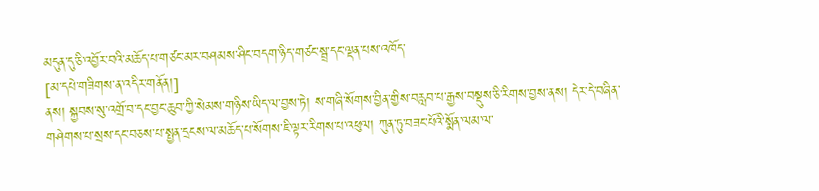མདུན་དུ་ཅི་འབྱོར་བའི་མཆོད་པ་གཙང་མར་བཤམས་ཤིང་བདག་ཉིད་གཙང་སྦྲ་དང་ལྡན་པས་འཁོད་
[མ་དཔེ་གཟིགས་ན་འདིར་གནོན།]
ནས། སྐྱབས་སུ་འགྲོ་བ་དང་བྱང་ཆུབ་ཀྱི་སེམས་གཉིས་ཡིད་ལ་བྱས་ཏེ། ས་གཞི་སོགས་བྱིན་གྱིས་བརླབ་པ་རྒྱས་བསྡུས་ཅི་རིགས་བྱས་ནས། དེར་དེ་བཞིན་གཤེགས་པ་སྲས་དང་བཅས་པ་སྤྱན་དྲངས་ལ་མཆོད་པ་སོགས་ཇི་ལྟར་རིགས་པ་འཕུལ། ཀུན་ཏུ་བཟང་པོའི་སྨོན་ལམ་ལ་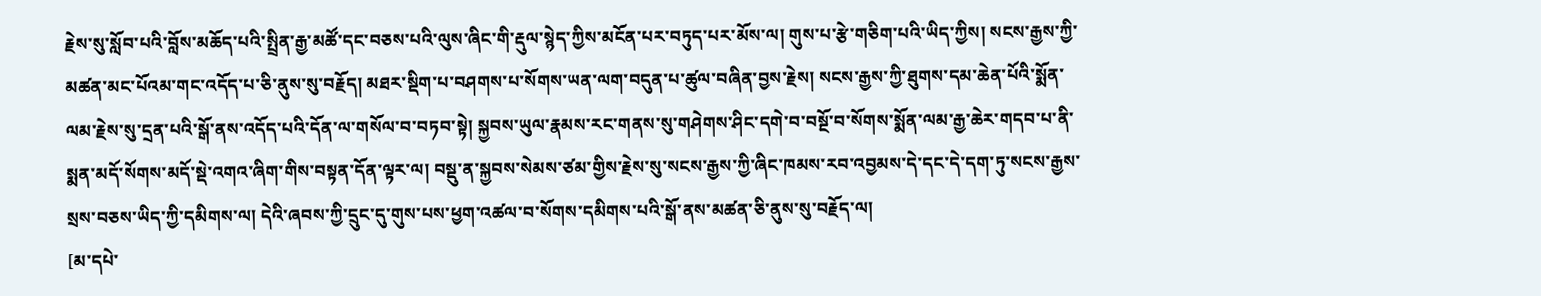རྗེས་སུ་སློབ་པའི་བློས་མཆོད་པའི་སྤྲིན་རྒྱ་མཚོ་དང་བཅས་པའི་ལུས་ཞིང་གི་རྡུལ་སྙེད་ཀྱིས་མངོན་པར་བཏུད་པར་མོས་ལ། གུས་པ་རྩེ་གཅིག་པའི་ཡིད་ཀྱིས། སངས་རྒྱས་ཀྱི་མཚན་མང་པོའམ་གང་འདོད་པ་ཅི་ནུས་སུ་བརྗོད། མཐར་སྡིག་པ་བཤགས་པ་སོགས་ཡན་ལག་བདུན་པ་ཚུལ་བཞིན་བྱས་རྗེས། སངས་རྒྱས་ཀྱི་ཐུགས་དམ་ཆེན་པོའི་སྨོན་ལམ་རྗེས་སུ་དྲན་པའི་སྒོ་ནས་འདོད་པའི་དོན་ལ་གསོལ་བ་བཏབ་སྟེ། སྐྱབས་ཡུལ་རྣམས་རང་གནས་སུ་གཤེགས་ཤིང་དགེ་བ་བསྔོ་བ་སོགས་སྨོན་ལམ་རྒྱ་ཆེར་གདབ་པ་ནི་སྨན་མདོ་སོགས་མདོ་སྡེ་འགའ་ཞིག་གིས་བསྟན་དོན་ལྟར་ལ། བསྡུ་ན་སྐྱབས་སེམས་ཙམ་གྱིས་རྗེས་སུ་སངས་རྒྱས་ཀྱི་ཞིང་ཁམས་རབ་འབྱམས་དེ་དང་དེ་དག་ཏུ་སངས་རྒྱས་སྲས་བཅས་ཡིད་ཀྱི་དམིགས་ལ། དེའི་ཞབས་ཀྱི་དྲུང་དུ་གུས་པས་ཕྱག་འཚལ་བ་སོགས་དམིགས་པའི་སྒོ་ནས་མཚན་ཅི་ནུས་སུ་བརྗོད་ལ།
[མ་དཔེ་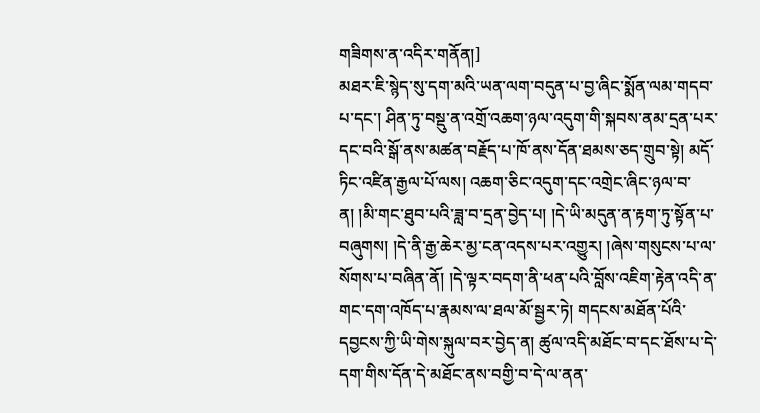གཟིགས་ན་འདིར་གནོན།]
མཐར་ཇི་སྙེད་སུ་དག་མའི་ཡན་ལག་བདུན་པ་བྱ་ཞིང་སྨོན་ལམ་གདབ་པ་དང་། ཤིན་ཏུ་བསྡུ་ན་འགྲོ་འཆག་ཉལ་འདུག་གི་སྐབས་ནམ་དྲན་པར་དང་བའི་སྒོ་ནས་མཚན་བརྗོད་པ་ཁོ་ནས་དོན་ཐམས་ཅད་གྲུབ་སྟེ། མདོ་ཏིང་འཛིན་རྒྱལ་པོ་ལས། འཆག་ཅིང་འདུག་དང་འགྲེང་ཞིང་ཉལ་བ་ན། །མི་གང་ཐུབ་པའི་ཟླ་བ་དྲན་བྱེད་པ། །དེ་ཡི་མདུན་ན་རྟག་ཏུ་སྟོན་པ་བཞུགས། །དེ་ནི་རྒྱ་ཆེར་མྱ་ངན་འདས་པར་འགྱུར། །ཞེས་གསུངས་པ་ལ་སོགས་པ་བཞིན་ནོ། །དེ་ལྟར་བདག་ནི་ཕན་པའི་བློས་འཇིག་རྟེན་འདི་ན་གང་དག་འཁོད་པ་རྣམས་ལ་ཐལ་མོ་སྦྱར་ཏེ། གདངས་མཐོན་པོའི་དབྱངས་ཀྱི་ཡི་གེས་སྐུལ་བར་བྱེད་ན། ཚུལ་འདི་མཐོང་བ་དང་ཐོས་པ་དེ་དག་གིས་དོན་དེ་མཐོང་ནས་བགྱི་བ་དེ་ལ་ནན་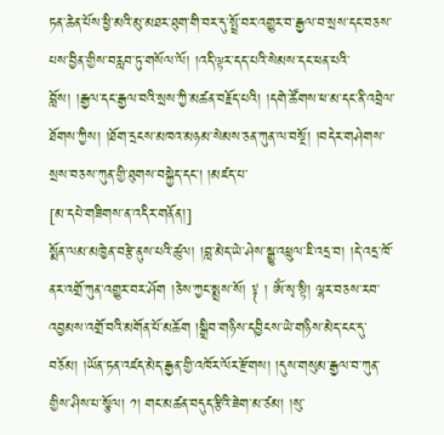ཏན་ཆེན་པོས་ཕྱི་མའི་མུ་མཐར་ཐུག་གི་བར་དུ་སྤྲོ་བར་འགྱུར་བ་རྒྱལ་བ་སྲས་དང་བཅས་པས་བྱིན་གྱིས་བརླབ་ཏུ་གསོལ་ལོ། །འདི་ལྟར་དད་པའི་སེམས་དང་ཕན་པའི་བློས། །རྒྱལ་དང་རྒྱལ་བའི་སྲས་ཀྱི་མཚན་བརྗོད་པའི། །དགེ་ཚོགས་ཕ་མ་དང་ནི་འབྲེལ་ཐོགས་ཀྱིས། །ཐོག་དྲངས་མཁའ་མཉམ་སེམས་ཅན་ཀུན་ལ་བསྔོ། །བདེར་གཤེགས་སྲས་བཅས་ཀུན་གྱི་ཐུགས་བསྐྱེད་དང་། །མཛད་པ་
[མ་དཔེ་གཟིགས་ན་འདིར་གནོན།]
སྨོན་ལམ་མཁྱེན་བརྩེ་ནུས་པའི་ཚུལ། །བླ་མེད་ཡེ་ཤེས་སྒྱུ་འཕྲུལ་ཇི་འདྲ་བ། །དེ་འདྲ་ཁོ་ནར་འགྲོ་ཀུན་འགྱུར་བར་ཤོག །ཅེས་ཀྱང་སྨྲས་སོ། ༈ ། ཨོཾ་སྭ་སྟི། ལྷར་བཅས་རབ་འབྱམས་འགྲོ་བའི་མགོན་པོ་མཆོག །སྒྲིབ་གཉིས་དབྱིངས་ཡེ་གཉིས་མེད་ངང་དུ་བཅོམ། །ཡོན་ཏན་འཛད་མེད་རྒྱན་གྱི་འཁོར་ལོར་རྫོགས། །དུས་གསུམ་རྒྱལ་བ་ཀུན་གྱིས་ཤིས་པ་སྩོལ། ༡། གང་མཚན་བདུད་རྩིའི་ཟེག་མ་ཙམ། །སུ་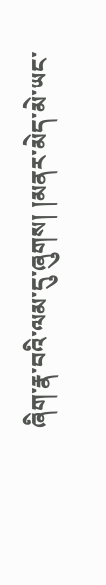ཞིག་རྣ་བའི་ལམ་དུ་ཞུགས། །མནར་མེད་མེ་ཡང་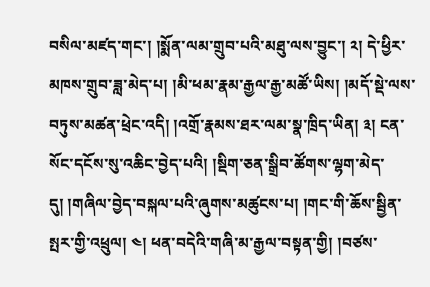བསིལ་མཛད་གང་། །སྨོན་ལམ་གྲུབ་པའི་མཐུ་ལས་བྱུང་། ༢། དེ་ཕྱིར་མཁས་གྲུབ་ཟླ་མེད་པ། །མི་ཕམ་རྣམ་རྒྱལ་རྒྱ་མཚོ་ཡིས། །མདོ་སྡེ་ལས་བཏུས་མཚན་ཕྲེང་འདི། །འགྲོ་རྣམས་ཐར་ལམ་སྣ་ཁྲིད་ཡིན། ༣། ངན་སོང་དངོས་སུ་འཆིང་བྱེད་པའི། །སྡིག་ཅན་སྒྲིབ་ཚོགས་ལྷག་མེད་དུ། །གཞིལ་བྱེད་བསྐལ་པའི་ཞུགས་མཚུངས་པ། །གང་གི་ཆོས་སྦྱིན་སྤར་གྱི་འཕྲུལ། ༤། ཕན་བདེའི་གཞི་མ་རྒྱལ་བསྟན་གྱི། །བཙས་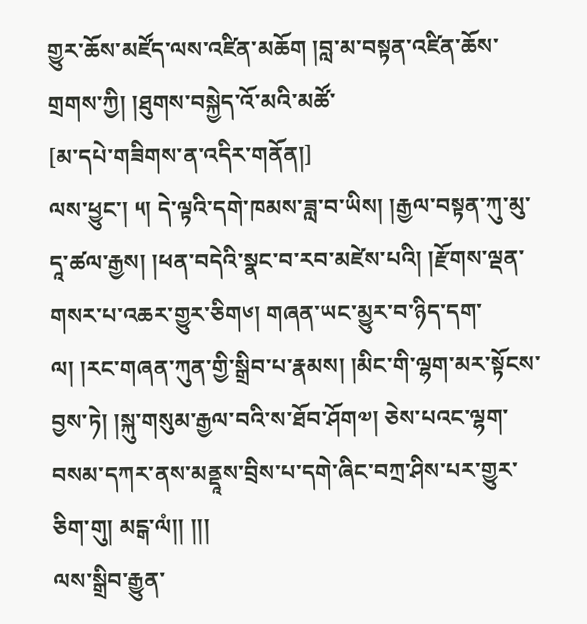གྱུར་ཆོས་མཛོད་ལས་འཛིན་མཆོག །བླ་མ་བསྟན་འཛིན་ཆོས་གྲགས་ཀྱི། །ཐུགས་བསྐྱེད་འོ་མའི་མཚོ་
[མ་དཔེ་གཟིགས་ན་འདིར་གནོན།]
ལས་ཕྱུང་། ༥། དེ་ལྟའི་དགེ་ཁམས་ཟླ་བ་ཡིས། །རྒྱལ་བསྟན་ཀུ་མུ་དཱ་ཚལ་རྒྱས། །ཕན་བདེའི་སྣང་བ་རབ་མཛེས་པའི། །རྫོགས་ལྡན་གསར་པ་འཆར་གྱུར་ཅིག༦། གཞན་ཡང་མྱུར་བ་ཉིད་དག་ལ། །རང་གཞན་ཀུན་གྱི་སྒྲིབ་པ་རྣམས། །མིང་གི་ལྷག་མར་སྟོངས་བྱས་ཏེ། །སྐུ་གསུམ་རྒྱལ་བའི་ས་ཐོབ་ཤོག༧། ཅེས་པའང་ལྷག་བསམ་དཀར་ནས་མནྡཱས་བྲིས་པ་དགེ་ཞིང་བཀྲ་ཤིས་པར་གྱུར་ཅིག་གུ། མངྒ་ལཾ།། །།།
ལས་སྒྲིབ་རྒྱུན་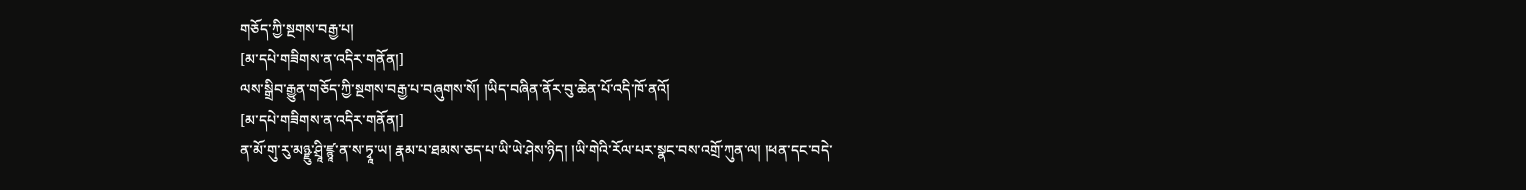གཅོད་ཀྱི་སྔགས་བརྒྱ་པ།
[མ་དཔེ་གཟིགས་ན་འདིར་གནོན།]
ལས་སྒྲིབ་རྒྱུན་གཅོད་ཀྱི་སྔགས་བརྒྱ་པ་བཞུགས་སོ། །ཡིད་བཞིན་ནོར་བུ་ཆེན་པོ་འདི་ཁོ་ནའོ།
[མ་དཔེ་གཟིགས་ན་འདིར་གནོན།]
ན་མོ་གུ་རུ་མཉྫུ་ཤྲཱི་ཛྙཱ་ན་ས་ཏྭཱ་ཡ། རྣམ་པ་ཐམས་ཅད་པ་ཡི་ཡེ་ཤེས་ཉིད། །ཡི་གེའི་རོལ་པར་སྣང་བས་འགྲོ་ཀུན་ལ། །ཕན་དང་བདེ་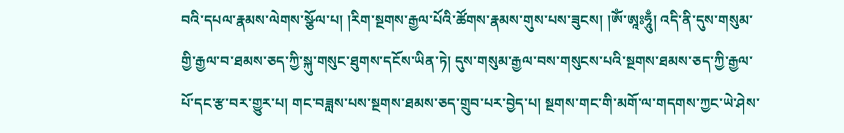བའི་དཔལ་རྣམས་ལེགས་སྩོལ་པ། །རིག་སྔགས་རྒྱལ་པོའི་ཚོགས་རྣམས་གུས་པས་ཟུངས། །ཨོཾ་ཨཱཿཧཱུྃ། འདི་ནི་དུས་གསུམ་གྱི་རྒྱལ་བ་ཐམས་ཅད་ཀྱི་སྐུ་གསུང་ཐུགས་དངོས་ཡིན་ཏེ། དུས་གསུམ་རྒྱལ་བས་གསུངས་པའི་སྔགས་ཐམས་ཅད་ཀྱི་རྒྱལ་པོ་དང་རྩ་བར་གྱུར་པ། གང་བཟླས་པས་སྔགས་ཐམས་ཅད་གྲུབ་པར་བྱེད་པ། སྔགས་གང་གི་མགོ་ལ་གདགས་ཀྱང་ཡེ་ཤེས་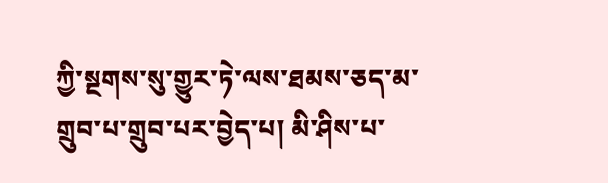ཀྱི་སྔགས་སུ་གྱུར་ཏེ་ལས་ཐམས་ཅད་མ་གྲུབ་པ་གྲུབ་པར་བྱེད་པ། མི་ཤིས་པ་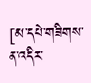[མ་དཔེ་གཟིགས་ན་འདིར་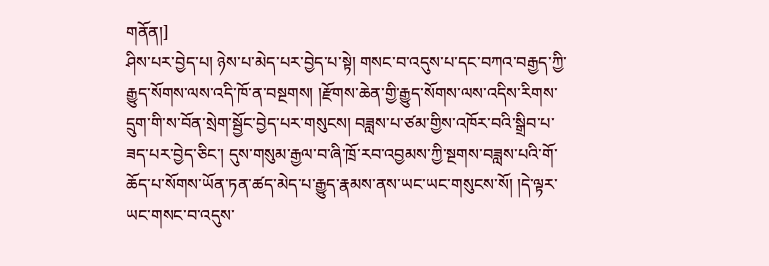གནོན།]
ཤིས་པར་བྱེད་པ། ཉེས་པ་མེད་པར་བྱེད་པ་སྟེ། གསང་བ་འདུས་པ་དང་བཀའ་བརྒྱད་ཀྱི་རྒྱུད་སོགས་ལས་འདི་ཁོ་ན་བསྔགས། །རྫོགས་ཆེན་གྱི་རྒྱུད་སོགས་ལས་འདིས་རིགས་དྲུག་གི་ས་བོན་སྲེག་སྦྱོང་བྱེད་པར་གསུངས། བཟླས་པ་ཙམ་གྱིས་འཁོར་བའི་སྒྲིབ་པ་ཟད་པར་བྱེད་ཅིང་། དུས་གསུམ་རྒྱལ་བ་ཞི་ཁྲོ་རབ་འབྱམས་ཀྱི་སྔགས་བཟླས་པའི་གོ་ཆོད་པ་སོགས་ཡོན་ཏན་ཚད་མེད་པ་རྒྱུད་རྣམས་ནས་ཡང་ཡང་གསུངས་སོ། །དེ་ལྟར་ཡང་གསང་བ་འདུས་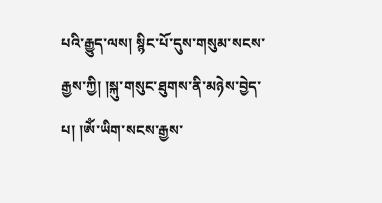པའི་རྒྱུད་ལས། སྙིང་པོ་དུས་གསུམ་སངས་རྒྱས་ཀྱི། །སྐུ་གསུང་ཐུགས་ནི་མཉེས་བྱེད་པ། །ཨོཾ་ཡིག་སངས་རྒྱས་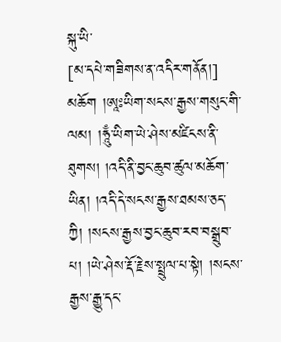སྐུ་ཡི་
[མ་དཔེ་གཟིགས་ན་འདིར་གནོན།]
མཆོག །ཨཱཿཡིག་སངས་རྒྱས་གསུང་གི་ལམ། །ཧཱུྃ་ཡིག་ཡེ་ཤེས་མཛིངས་ནི་ཐུགས། །འདི་ནི་བྱང་ཆུབ་ཚུལ་མཆོག་ཡིན། །འདི་དེ་སངས་རྒྱས་ཐམས་ཅད་ཀྱི། །སངས་རྒྱས་བྱང་ཆུབ་རབ་བསྒྲུབ་པ། །ཡེ་ཤེས་རྡོ་རྗེས་སྤྲུལ་པ་སྟེ། །སངས་རྒྱས་རྒྱུ་དང་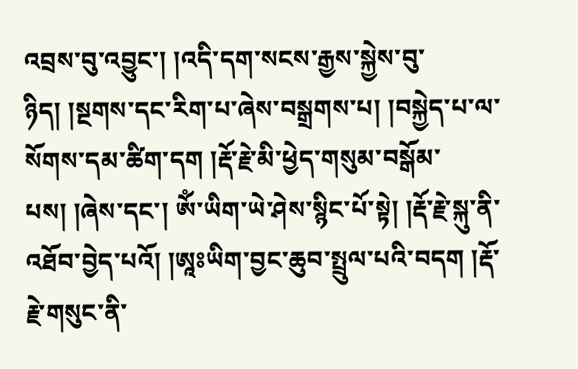འབྲས་བུ་འབྱུང་། །འདི་དག་སངས་རྒྱས་སྐྱེས་བུ་ཉིད། །སྔགས་དང་རིག་པ་ཞེས་བསྒྲགས་པ། །བསྐྱེད་པ་ལ་སོགས་དམ་ཚིག་དག །རྡོ་རྗེ་མི་ཕྱེད་གསུམ་བསྒོམ་པས། །ཞེས་དང་། ཨོཾ་ཡིག་ཡེ་ཤེས་སྙིང་པོ་སྟེ། །རྡོ་རྗེ་སྐུ་ནི་འཐོབ་བྱེད་པའོ། །ཨཱཿཡིག་བྱང་ཆུབ་སྤྲུལ་པའི་བདག །རྡོ་རྗེ་གསུང་ནི་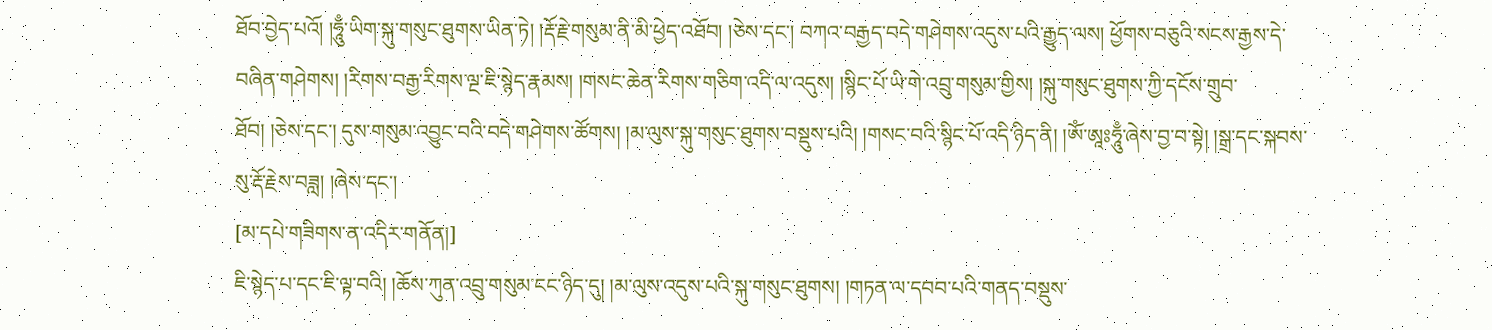ཐོབ་བྱེད་པའོ། །ཧཱུྃ་ཡིག་སྐུ་གསུང་ཐུགས་ཡིན་ཏེ། །རྡོ་རྗེ་གསུམ་ནི་མི་ཕྱེད་འཐོབ། །ཅེས་དང་། བཀའ་བརྒྱད་བདེ་གཤེགས་འདུས་པའི་རྒྱུད་ལས། ཕྱོགས་བཅུའི་སངས་རྒྱས་དེ་བཞིན་གཤེགས། །རིགས་བརྒྱ་རིགས་ལྔ་ཇི་སྙེད་རྣམས། །གསང་ཆེན་རིགས་གཅིག་འདི་ལ་འདུས། །སྙིང་པོ་ཡི་གེ་འབྲུ་གསུམ་གྱིས། །སྐུ་གསུང་ཐུགས་ཀྱི་དངོས་གྲུབ་ཐོབ། །ཅེས་དང་། དུས་གསུམ་འབྱུང་བའི་བདེ་གཤེགས་ཚོགས། །མ་ལུས་སྐུ་གསུང་ཐུགས་བསྡུས་པའི། །གསང་བའི་སྙིང་པོ་འདི་ཉིད་ནི། །ཨོཾ་ཨཱཿཧཱུྃ་ཞེས་བྱ་བ་སྟེ། །སྒྲ་དང་སྐབས་སུ་རྡོ་རྗེས་བཟླ། །ཞེས་དང་།
[མ་དཔེ་གཟིགས་ན་འདིར་གནོན།]
ཇི་སྙེད་པ་དང་ཇི་ལྟ་བའི། །ཆོས་ཀུན་འབྲུ་གསུམ་ངང་ཉིད་དུ། །མ་ལུས་འདུས་པའི་སྐུ་གསུང་ཐུགས། །གཏན་ལ་དབབ་པའི་གནད་བསྡུས་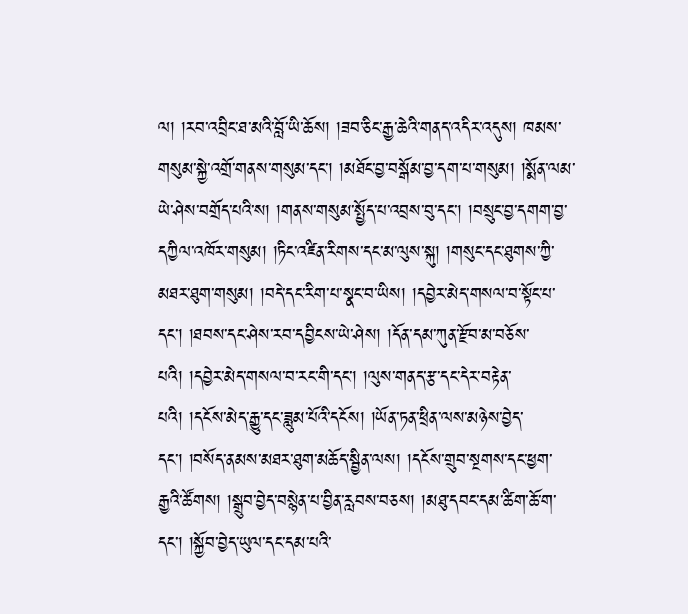ལ། །རབ་འབྲིང་ཐ་མའི་བློ་ཡི་ཆོས། །ཟབ་ཅིང་རྒྱ་ཆེའི་གནད་འདིར་འདུས། ཁམས་གསུམ་སྐྱེ་འགྲོ་གནས་གསུམ་དང་། །མཐོང་བྱ་བསྒོམ་བྱ་དག་པ་གསུམ། །སྨོན་ལམ་ཡེ་ཤེས་བགྲོད་པའི་ས། །གནས་གསུམ་སྤྱོད་པ་འབྲས་བུ་དང་། །བསྲུང་བྱ་དགག་བྱ་དཀྱིལ་འཁོར་གསུམ། །ཏིང་འཛིན་རིགས་དང་མ་ལུས་སྐུ། །གསུང་དང་ཐུགས་ཀྱི་མཐར་ཐུག་གསུམ། །བདེ་དང་རིག་པ་སྣང་བ་ཡིས། །དབྱེར་མེད་གསལ་བ་སྟོང་པ་དང་། །ཐབས་དང་ཤེས་རབ་དབྱིངས་ཡེ་ཤེས། །དོན་དམ་ཀུན་རྫོབ་མ་བཅོས་པའི། །དབྱེར་མེད་གསལ་བ་རང་གི་དང་། །ལུས་གནད་རྩ་དང་དེར་བརྟེན་པའི། །དངོས་མེད་རྒྱུ་དང་ཟླུམ་པོའི་དངོས། །ཡོན་ཏན་ཕྲིན་ལས་མཉེས་བྱེད་དང་། །བསོད་ནམས་མཐར་ཐུག་མཆོད་སྦྱིན་ལས། །དངོས་གྲུབ་སྔགས་དང་ཕྱག་རྒྱའི་ཚོགས། །སྒྲུབ་བྱེད་བསྙེན་པ་བྱིན་རླབས་བཅས། །མཐུ་དབང་དམ་ཚིག་ཆོ་ག་དང་། །སྐྱོབ་བྱེད་ཡུལ་དང་དམ་པའི་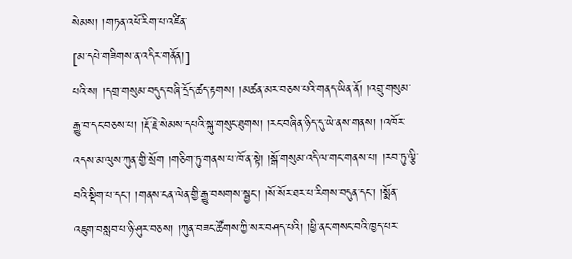སེམས། །གཏན་འཕོ་རིག་པ་འཛིན་
[མ་དཔེ་གཟིགས་ན་འདིར་གནོན།]
པའི་ས། །དགྲ་གསུམ་བདུད་བཞི་དྲོད་ཚད་རྟགས། །མཚན་མར་བཅས་པའི་གནད་ཡིན་ནོ། །འབྲུ་གསུམ་རྒྱུ་བ་དང་བཅས་པ། །རྡོ་རྗེ་སེམས་དཔའི་སྐུ་གསུང་ཐུགས། །རང་བཞིན་ཉིད་དུ་ཡེ་ནས་གནས། །འཁོར་འདས་མ་ལུས་ཀུན་གྱི་སྲོག །གཅིག་ཏུ་གནས་པ་ཁོ་ན་སྟེ། །སྒོ་གསུམ་འདི་ལ་གང་གནས་པ། །རབ་ཏུ་ལྕི་བའི་སྡིག་པ་དང་། །གནས་ངན་ལེན་གྱི་རྒྱུ་བསགས་སྦྱང་། །སོ་སོར་ཐར་པ་རིགས་བདུན་དང་། །སྨོན་འཇུག་བསླབ་པ་ཉི་ཤུར་བཅས། །ཀུན་བཟང་ཚོགས་ཀྱི་སར་བཤད་པའི། །ཕྱི་ནང་གསང་བའི་ཁྱད་པར་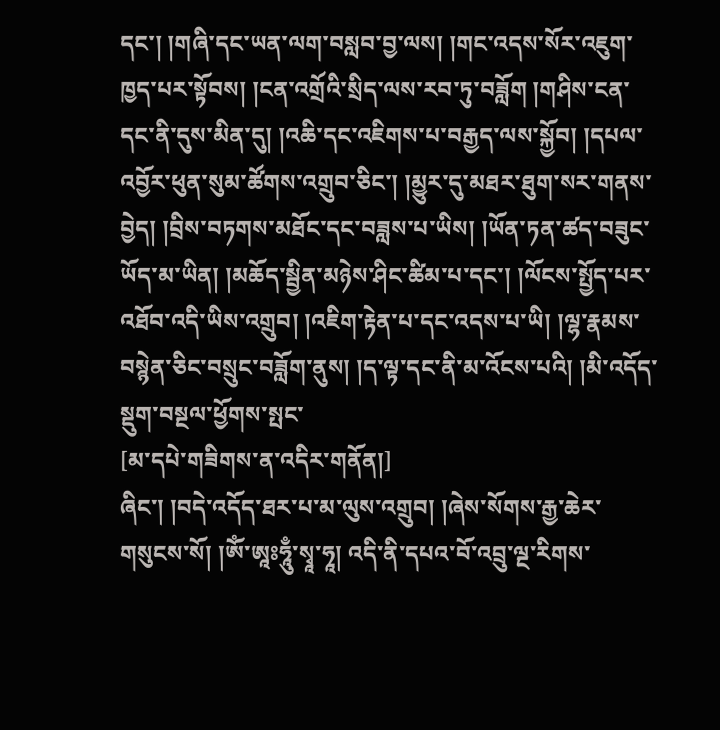དང་། །གཞི་དང་ཡན་ལག་བསླབ་བྱ་ལས། །གང་འདས་སོར་འཇུག་ཁྱད་པར་སྟོབས། །ངན་འགྲོའི་སྲིད་ལས་རབ་ཏུ་བཟློག །གཤིས་ངན་དང་ནི་དུས་མིན་དུ། །འཆི་དང་འཇིགས་པ་བརྒྱད་ལས་སྐྱོབ། །དཔལ་འབྱོར་ཕུན་སུམ་ཚོགས་འགྲུབ་ཅིང་། །མྱུར་དུ་མཐར་ཐུག་སར་གནས་བྱེད། །བྲིས་བཏགས་མཐོང་དང་བཟླས་པ་ཡིས། །ཡོན་ཏན་ཚད་བཟུང་ཡོད་མ་ཡིན། །མཆོད་སྦྱིན་མཉེས་ཤིང་ཚིམ་པ་དང་། །ལོངས་སྤྱོད་པར་འཐོབ་འདི་ཡིས་འགྲུབ། །འཇིག་རྟེན་པ་དང་འདས་པ་ཡི། །ལྷ་རྣམས་བསྙེན་ཅིང་བསྲུང་བཟློག་ནུས། །ད་ལྟ་དང་ནི་མ་འོངས་པའི། །མི་འདོད་སྡུག་བསྔལ་ཕྱོགས་སྤང་
[མ་དཔེ་གཟིགས་ན་འདིར་གནོན།]
ཞིང་། །བདེ་འདོད་ཐར་པ་མ་ལུས་འགྲུབ། །ཞེས་སོགས་རྒྱ་ཆེར་གསུངས་སོ། །ཨོཾ་ཨཱཿཧཱུྃ་སྭཱ་ཧཱ། འདི་ནི་དཔའ་བོ་འབྲུ་ལྔ་རིགས་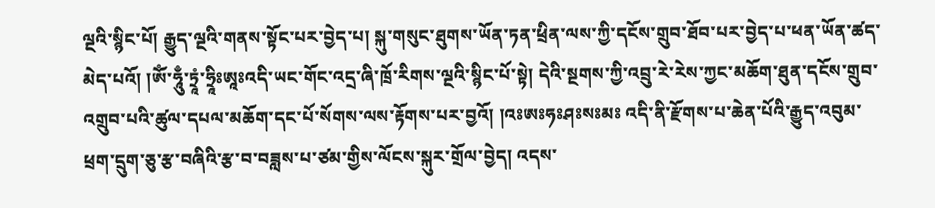ལྔའི་སྙིང་པོ། རྒྱུད་ལྔའི་གནས་སྟོང་པར་བྱེད་པ། སྐུ་གསུང་ཐུགས་ཡོན་ཏན་ཕྲིན་ལས་ཀྱི་དངོས་གྲུབ་ཐོབ་པར་བྱེད་པ་ཕན་ཡོན་ཚད་མེད་པའོ། །ཨོཾ་ཧཱུྃ་ཏྲཱཾ་ཧྲཱིཿཨཱཿའདི་ཡང་གོང་འདྲ་ཞི་ཁྲོ་རིགས་ལྔའི་སྙིང་པོ་སྟེ། དེའི་སྔགས་ཀྱི་འབྲུ་རེ་རེས་ཀྱང་མཆོག་ཐུན་དངོས་གྲུབ་འགྲུབ་པའི་ཚུལ་དཔལ་མཆོག་དང་པོ་སོགས་ལས་རྟོགས་པར་བྱའོ། །འཿཨཿཧཿཤཿསཿམཿ འདི་ནི་རྫོགས་པ་ཆེན་པོའི་རྒྱུད་འབུམ་ཕྲག་དྲུག་ཅུ་རྩ་བཞིའི་རྩ་བ་བཟླས་པ་ཙམ་གྱིས་ལོངས་སྐུར་གྲོལ་བྱེད། འདས་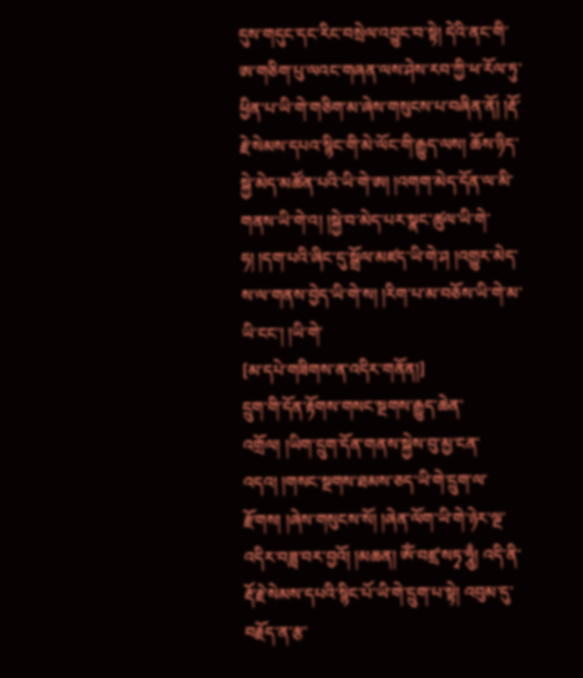དུས་གདུང་དང་རིང་བསྲེལ་འབྱུང་བ་སྟེ། དེའི་ནང་གི་ཨ་གཅིག་པུ་ལའང་གཞན་ལས་ཤེས་རབ་ཀྱི་ཕ་རོལ་ཏུ་ཕྱིན་པ་ཡི་གེ་གཅིག་མ་ཞེས་གསུངས་པ་བཞིན་ནོ། །རྡོ་རྗེ་སེམས་དཔའ་སྙིང་གི་མེ་ལོང་གི་རྒྱུད་ལས། ཆོས་ཉིད་སྐྱེ་མེད་མཚོན་པའི་ཡི་གེ་ཨ། །འགག་མེད་དོན་ལ་མི་གནས་ཡི་གེ་འ། །སྐྱེ་བ་མེད་པར་སྣང་ཚུལ་ཡི་གེ་ཧ། །དག་པའི་ཞིང་དུ་སྒྲོལ་མཛད་ཡི་གེ་ཤ །འགྱུར་མེད་ས་ལ་གནས་བྱེད་ཡི་གེ་ས། །རིག་པ་མ་བཅོས་ཡི་གེ་མ་ཡི་ངང་། །ཡི་གེ་
[མ་དཔེ་གཟིགས་ན་འདིར་གནོན།]
དྲུག་གི་དོན་རྟོགས་གསང་སྔགས་རྒྱུད་ཆེན་འགྲོལ། །ཡིག་དྲུག་དོན་གནས་སྐྱེས་བུ་མྱ་ངན་འདའ། །གསང་སྔགས་ཐམས་ཅད་ཡི་གེ་དྲུག་ལ་རྫོགས། །ཞེས་གསུངས་སོ། །ཞེན་ལོག་ཡི་གེ་ཉེར་ལྔ་འདིར་བཟླ་བར་བྱའོ། །མཆན། ཨོཾ་བཛྲ་སཏྭ་ཧཱུྃ། འདི་ནི་རྡོ་རྗེ་སེམས་དཔའི་སྙིང་པོ་ཡི་གེ་དྲུག་པ་སྟེ། འབུམ་དུ་བརྗོད་ན་རྩ་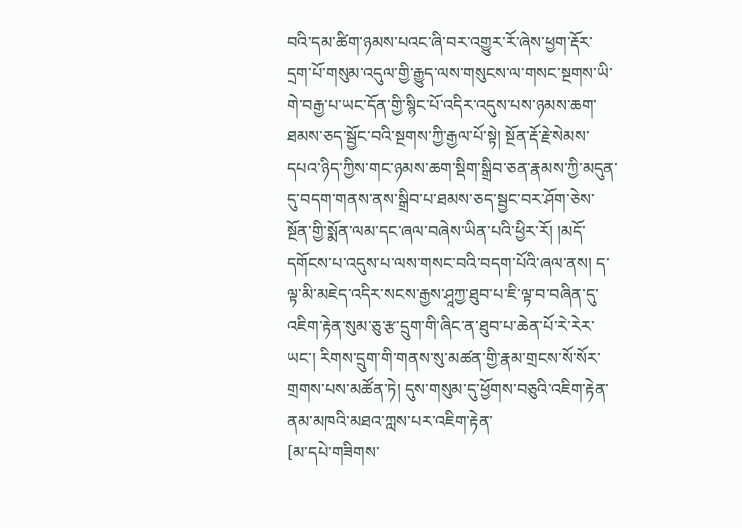བའི་དམ་ཚིག་ཉམས་པའང་ཞི་བར་འགྱུར་རོ་ཞེས་ཕྱག་རྡོར་དྲག་པོ་གསུམ་འདུལ་གྱི་རྒྱུད་ལས་གསུངས་ལ་གསང་སྔགས་ཡི་གེ་བརྒྱ་པ་ཡང་དོན་གྱི་སྙིང་པོ་འདིར་འདུས་པས་ཉམས་ཆག་ཐམས་ཅད་སྦྱོང་བའི་སྔགས་ཀྱི་རྒྱལ་པོ་སྟེ། སྔོན་རྡོ་རྗེ་སེམས་དཔའ་ཉིད་ཀྱིས་གང་ཉམས་ཆག་སྡིག་སྒྲིབ་ཅན་རྣམས་ཀྱི་མདུན་དུ་བདག་གནས་ནས་སྒྲིབ་པ་ཐམས་ཅད་སྦྱང་བར་ཤོག་ཅེས་སྔོན་གྱི་སྨོན་ལམ་དང་ཞལ་བཞེས་ཡིན་པའི་ཕྱིར་རོ། །མདོ་དགོངས་པ་འདུས་པ་ལས་གསང་བའི་བདག་པོའི་ཞལ་ནས། ད་ལྟ་མི་མཇེད་འདིར་སངས་རྒྱས་ཤཱཀྱ་ཐུབ་པ་ཇི་ལྟ་བ་བཞིན་དུ་འཇིག་རྟེན་སུམ་ཅུ་རྩ་དྲུག་གི་ཞིང་ན་ཐུབ་པ་ཆེན་པོ་རེ་རེར་ཡང་། རིགས་དྲུག་གི་གནས་སུ་མཚན་གྱི་རྣམ་གྲངས་སོ་སོར་གྲགས་པས་མཚོན་ཏེ། དུས་གསུམ་དུ་ཕྱོགས་བཅུའི་འཇིག་རྟེན་ནམ་མཁའི་མཐའ་ཀླས་པར་འཇིག་རྟེན་
[མ་དཔེ་གཟིགས་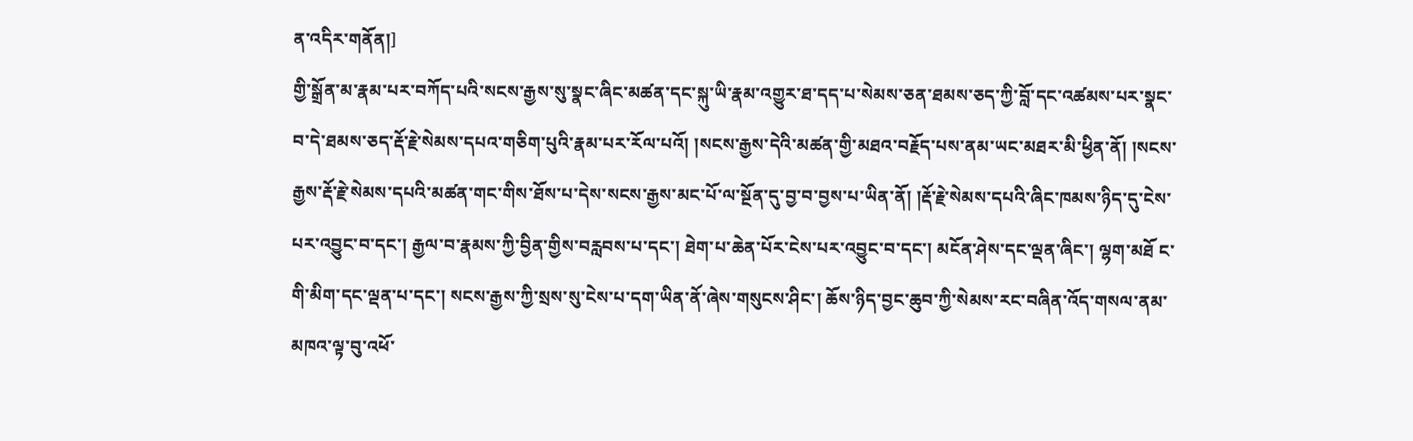ན་འདིར་གནོན།]
གྱི་སྒྲོན་མ་རྣམ་པར་བཀོད་པའི་སངས་རྒྱས་སུ་སྣང་ཞིང་མཚན་དང་སྐུ་ཡི་རྣམ་འགྱུར་ཐ་དད་པ་སེམས་ཅན་ཐམས་ཅད་ཀྱི་བློ་དང་འཚམས་པར་སྣང་བ་དེ་ཐམས་ཅད་རྡོ་རྗེ་སེམས་དཔའ་གཅིག་པུའི་རྣམ་པར་རོལ་པའོ། །སངས་རྒྱས་དེའི་མཚན་གྱི་མཐའ་བརྗོད་པས་ནམ་ཡང་མཐར་མི་ཕྱིན་ནོ། །སངས་རྒྱས་རྡོ་རྗེ་སེམས་དཔའི་མཚན་གང་གིས་ཐོས་པ་དེས་སངས་རྒྱས་མང་པོ་ལ་སྔོན་དུ་བྱ་བ་བྱས་པ་ཡིན་ནོ། །རྡོ་རྗེ་སེམས་དཔའི་ཞིང་ཁམས་ཉིད་དུ་ངེས་པར་འབྱུང་བ་དང་། རྒྱལ་བ་རྣམས་ཀྱི་བྱིན་གྱིས་བརླབས་པ་དང་། ཐེག་པ་ཆེན་པོར་ངེས་པར་འབྱུང་བ་དང་། མངོན་ཤེས་དང་ལྡན་ཞིང་། ལྷག་མཐོ ང་གི་མིག་དང་ལྡན་པ་དང་། སངས་རྒྱས་ཀྱི་སྲས་སུ་ངེས་པ་དག་ཡིན་ནོ་ཞེས་གསུངས་ཤིང་། ཆོས་ཉིད་བྱང་ཆུབ་ཀྱི་སེམས་རང་བཞིན་འོད་གསལ་ནམ་མཁའ་ལྟ་བུ་འཕོ་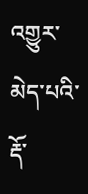འགྱུར་མེད་པའི་རྡོ་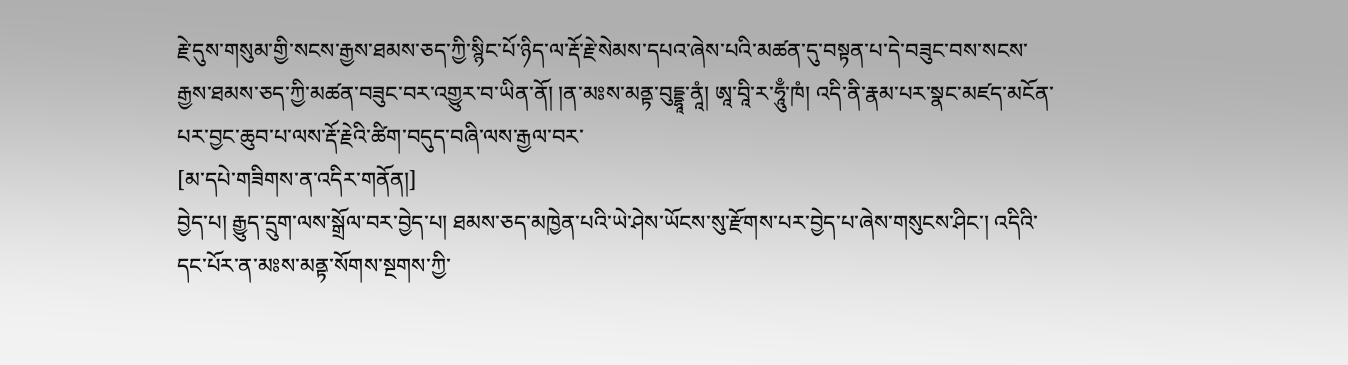རྗེ་དུས་གསུམ་གྱི་སངས་རྒྱས་ཐམས་ཅད་ཀྱི་སྙིང་པོ་ཉིད་ལ་རྡོ་རྗེ་སེམས་དཔའ་ཞེས་པའི་མཚན་དུ་བསྟན་པ་དེ་བཟུང་བས་སངས་རྒྱས་ཐམས་ཅད་ཀྱི་མཚན་བཟུང་བར་འགྱུར་བ་ཡིན་ནོ། །ན་མཿས་མནྟ་བུདྡྷཱ་ནཱཾ། ཨཱ་བཱི་ར་ཧཱུྃ་ཁཾ། འདི་ནི་རྣམ་པར་སྣང་མཛད་མངོན་པར་བྱང་ཆུབ་པ་ལས་རྡོ་རྗེའི་ཚིག་བདུད་བཞི་ལས་རྒྱལ་བར་
[མ་དཔེ་གཟིགས་ན་འདིར་གནོན།]
བྱེད་པ། རྒྱུད་དྲུག་ལས་སྒྲོལ་བར་བྱེད་པ། ཐམས་ཅད་མཁྱེན་པའི་ཡེ་ཤེས་ཡོངས་སུ་རྫོགས་པར་བྱེད་པ་ཞེས་གསུངས་ཤིང་། འདིའི་དང་པོར་ན་མཿས་མནྟ་སོགས་སྔགས་ཀྱི་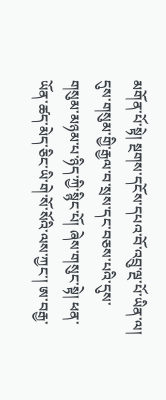མགོན་པོ་སྟེ། སྔགས་དངོས་དཔའ་བོ་འབྲུ་ལྔ་པོ་ཡིན་ལ། དུས་གསུམ་གྱི་རྒྱལ་བ་སྲས་དང་བཅས་པའི་དུས་གསུམ་མཉམ་པ་ཉིད་ཀྱི་སྙིང་པོ། ཞེས་གསུང་སྟེ། ཕན་ཡོན་ཚད་མེད་ཅིང་ཡི་གེ་སོ་སོའི་ལས་ཀྱང་། ཨ་བརྒྱ་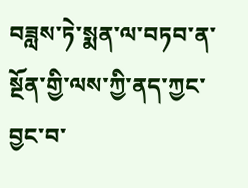བཟླས་ཏེ་སྨན་ལ་བཏབ་ན་སྔོན་གྱི་ལས་ཀྱི་ནད་ཀྱང་བྱང་བ་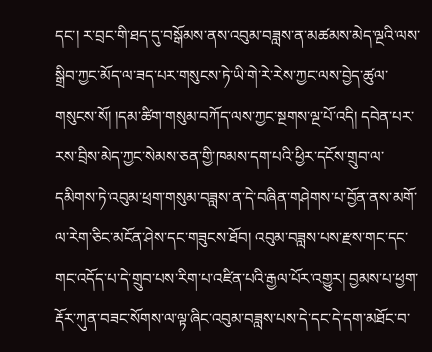དང་། ར་བྲང་གི་ཐད་དུ་བསྒོམས་ནས་འབུམ་བཟླས་ན་མཚམས་མེད་ལྔའི་ལས་སྒྲིབ་ཀྱང་མོད་ལ་ཟད་པར་གསུངས་ཏེ་ཡི་གེ་རེ་རེས་ཀྱང་ལས་བྱེད་ཚུལ་གསུངས་སོ། །དམ་ཚིག་གསུམ་བཀོད་ལས་ཀྱང་སྔགས་ལྔ་པོ་འདི། དབེན་པར་རས་བྲིས་མེད་ཀྱང་སེམས་ཅན་གྱི་ཁམས་དག་པའི་ཕྱིར་དངོས་གྲུབ་ལ་དམིགས་ཏེ་འབུམ་ཕྲག་གསུམ་བཟླས་ན་དེ་བཞིན་གཤེགས་པ་བྱོན་ནས་མགོ་ལ་རེག་ཅིང་མངོན་ཤེས་དང་གཟུངས་ཐོབ། འབུམ་བཟླས་པས་རྫས་གང་དང་གང་འདོད་པ་དེ་གྲུབ་པས་རིག་པ་འཛིན་པའི་རྒྱལ་པོར་འགྱུར། བྱམས་པ་ཕྱག་རྡོར་ཀུན་བཟང་སོགས་ལ་ལྟ་ཞིང་འབུམ་བཟླས་པས་དེ་དང་དེ་དག་མཐོང་བ་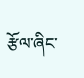རྩོལ་ཞིང་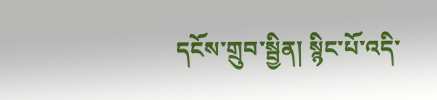དངོས་གྲུབ་སྦྱིན། སྙིང་པོ་འདི་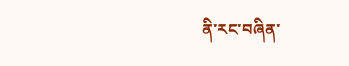ནི་རང་བཞིན་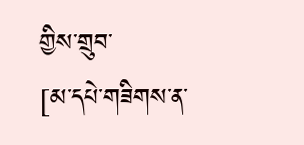གྱིས་གྲུབ་
[མ་དཔེ་གཟིགས་ན་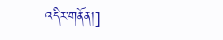འདིར་གནོན།]